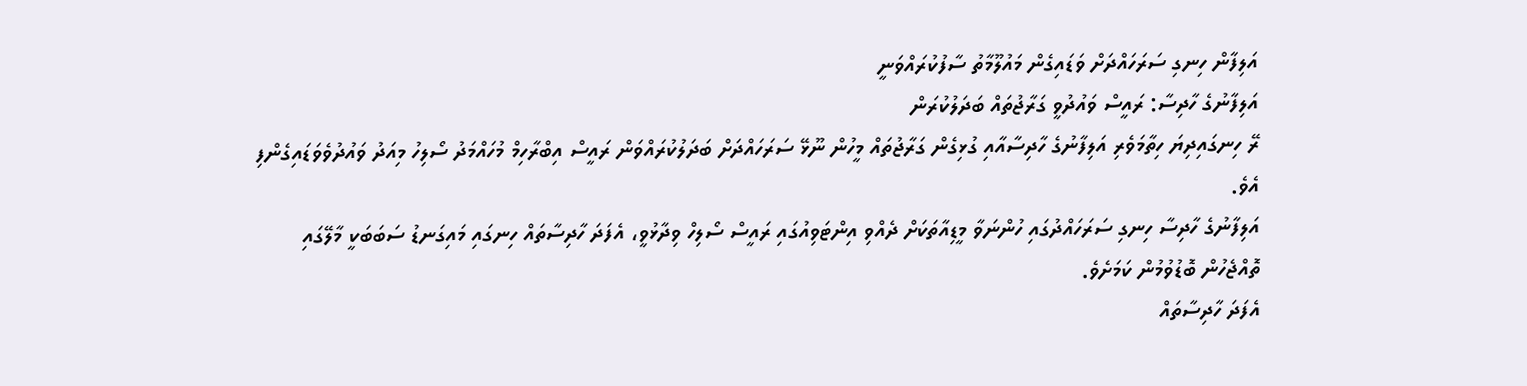އަލިފާން ހިނގި ސަރަހައްދަށް ވަޑައިގެން މައުލޫމާތު ސާފުކުރައްވަނީ
އަލިފާނުގެ ހާދިސާ: ރައީސް ވައުދުވީ ގަރާޖުތައް ބަދަލުކުރަން
ރޭ ހިނގައިދިޔަ ހިތާމަވެރި އަލިފާނުގެ ހާދިސާއާއި ގުޅިގެން ގަރާޖުތައް މީހުން ނޫޅޭ ސަރަހައްދަށް ބަދަލުކުރައްވަން ރައީސް އިބްރާހިމް މުހައްމަދު ސޯލިހު މިއަދު ވައުދުވެވަޑައިގެންފި އެވެ.
އަލިފާނުގެ ހާދިސާ ހިނގި ސަރަހައްދުގައި ހުންނަވާ މީޑިއާތަކަށް ދެއްވި އިންޓަވިއުގައި ރައީސް ސޯލިހް ވިދާޅުވީ، އެފަދަ ހާދިސާތައް ހިނގައި މައިގަނޑު ސަބަބަކީ މާލޭގައި ތޮއްޖެހުން ބޮޑުވުމުން ކަމަށެވެ.
އެފަދަ ހާދިސާތައް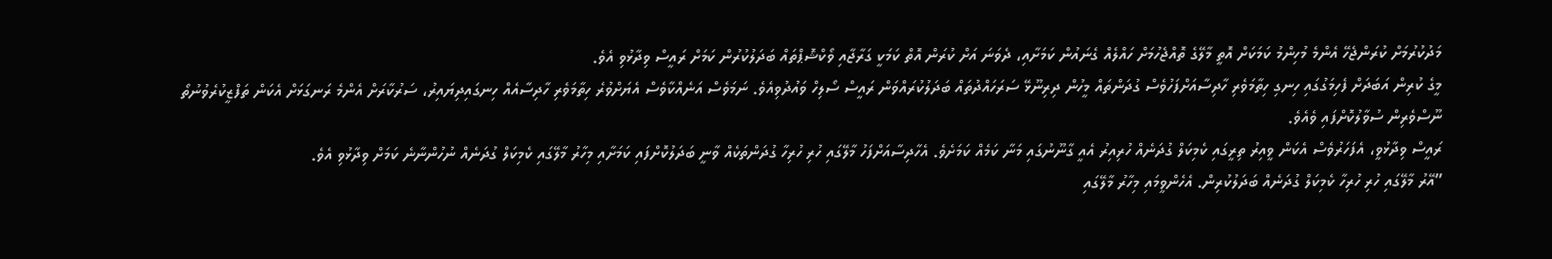މަދުކުރުމަށް ކުރަންޖެހޭ އެންމެ މުހިންމު ކަމަކަށް އޮތީ މާލޭގެ ތޮއްޖެހުމަށް ހައްލެއް ގެނައުން ކަމަށާއި، ދެވަނަ އަށް ކުރަން އޮތް ކަމަކީ ގަރާޖާއި ވޯކްޝޮޕްތައް ބަދަލުކުރުން ކަމަށް ރައީސް ވިދާޅުވި އެވެ.
މީގެ ކުރިން އަބަދަށް ފެހިމަގުގައި ހިނގި ހިތާމަވެރި ހާދިސާއަށްފަހުވެސް ގުދަންތައް މީހުން ދިރިނޫޅޭ ސަރަހައްދުތައް ބަދަލުކުރައްވަން ރައީސް ސޯލިހް ވައުދުވިއެވެ. ނަމަވެސް އަނެއްކާވެސް އެޔަށްވުރެ ހިތާމަވެރި ހާދިސާއެއް ހިނގައިދިޔައިރު، ސަރުކާރަށް އެންމެ ރަނގަޅަށް އެކަން ތަފްޒީކުރެވުނުތޯ ނޫސްވެރިން ސުވާލުކޮށްފައި ވެއެވެ.
ރައީސް ވިދާޅުވީ، އެފަހަރުވެސް އެކަން ވީއިރު ތިރީގައި ކެމިކަލް ގުދަނެއް ހުރިއިރު އެއީ ގާނޫނުގައި މަނާ ކަމެއް ކަމަށެވެ. އެހާދިސާއަށްފަހު މާލޭގައި ހުރި ހުރިހާ ގުދަންތަކެއް ވާނީ ބަދަލުކޮށްފައި ކަމަށާއި މިހާރު މާލޭގައި ކެމިކަލް ގުދަނެއް ނުހުންނާނެ ކަމަށް ވިދާޅުވި އެވެ.
”އޭރު މާލޭގައި ހުރި ހުރިހާ ކެމިކަލް ގުދަނެއް ބަދަލުކުރިން. އެހެންވީމައި މިހާރު މާލޭގައި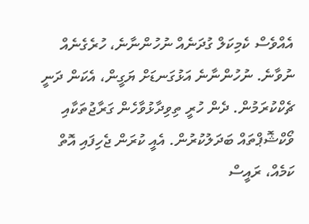އެއްވެސް ކެމިކަލް ގުދަނެއް ނުހުންނާނެ، ހުރެގެނެއް ނުވާނެ. ނުހުންނާނެ އަޅުގަނޑަށް ޔަގީން، އެކަން ދަނީ ޗެކްކުރަމުން. ދެން ހުރީ ތިވިދާޅުވާހެން ގަރާޖުތަކާއި ވޯކްޝޮޕްތައް ބަދަލުކުރުން. އެއީ ކުރަން ޖެހިފައި އޮތް ކަމެއް، ރައީސް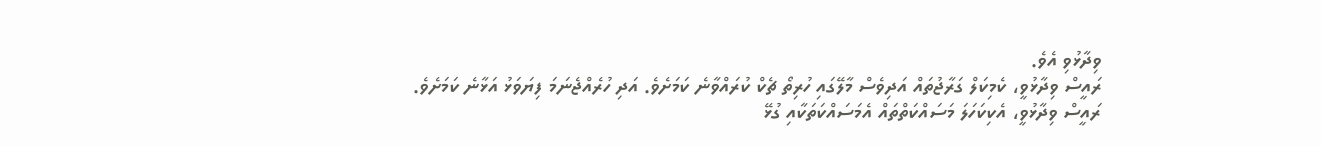ވިދާޅުވި އެވެ.
ރައީސް ވިދާޅުވީ، ކެމިކަލް ގަރާޖުތައް އަދިވެސް މާލޭގައި ހުރިތޯ ޗެކް ކުރައްވާނެ ކަމަށެވެ. އަދި ހުރެއްޖެނަމަ ފިޔަވަޅު އަޅާނެ ކަމަށެވެ.
ރައީސް ވިދާޅުވީ، އެކިކަހަލަ މަސައްކަތްތައް އެމަސައްކަތަކާއި ގުޅޭ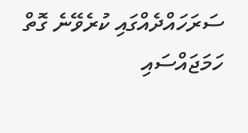ސަރަހައްދެއްގައި ކުރެވޭނެ ގޮތް ހަމަޖައްސައި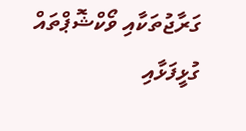ގަރާޖުތަކާއި ވޯކްޝޮޕްތައް ގުޅީފަޅާއި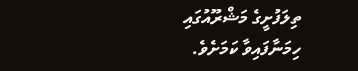ތިލަފުށީގެ މަޝްރޫއުގައި ހިމަނާފައިވާ ކަމަށެވެ.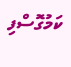ކަމުގޮސްފި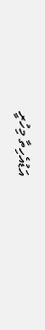އަޑުއެހިތާ މިހުރީ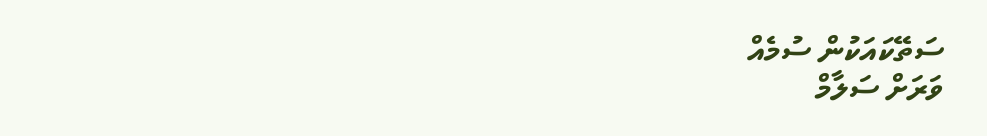ސަތޭކައަކުން ސުމެއް
ވަރަށް ސަލާމް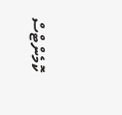ކޮމެންޓްސް